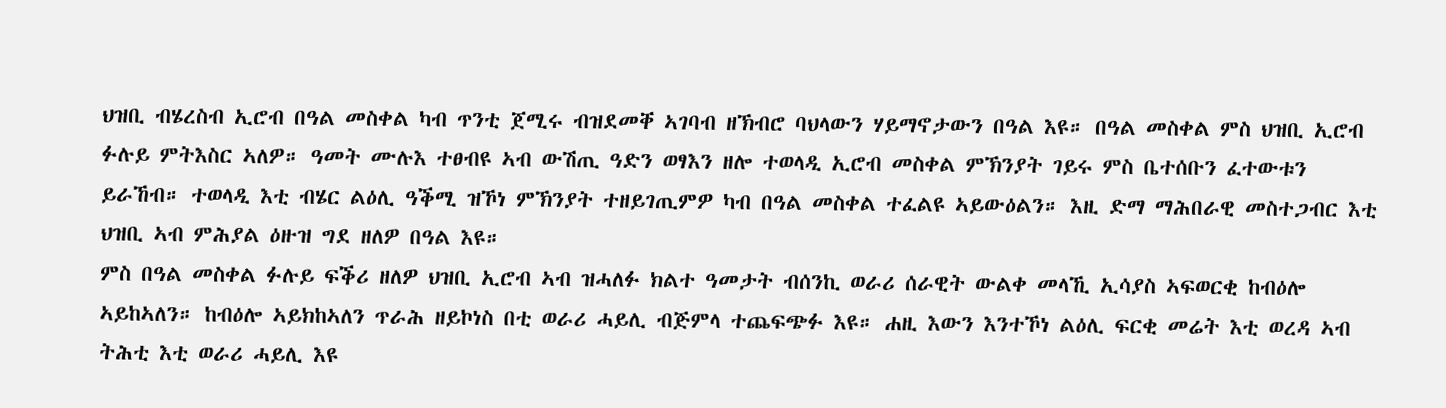ህዝቢ ብሄረስብ ኢሮብ በዓል መስቀል ካብ ጥንቲ ጀሚሩ ብዝደመቐ ኣገባብ ዘኽብሮ ባህላውን ሃይማኖታውን በዓል እዩ። በዓል መስቀል ምስ ህዝቢ ኢሮብ ፉሉይ ምትእስር ኣለዎ። ዓመት ሙሉእ ተፀብዩ ኣብ ውሽጢ ዓድን ወፃእን ዘሎ ተወላዲ ኢሮብ መስቀል ምኽንያት ገይሩ ምስ ቤተሰቡን ፈተውቱን ይራኸብ። ተወላዲ እቲ ብሄር ልዕሊ ዓቕሚ ዝኾነ ምኽንያት ተዘይገጢምዎ ካብ በዓል መስቀል ተፈልዩ ኣይውዕልን። እዚ ድማ ማሕበራዊ መስተጋብር እቲ ህዝቢ ኣብ ምሕያል ዕዙዝ ግደ ዘለዎ በዓል እዩ።
ምስ በዓል መስቀል ፉሉይ ፍቕሪ ዘለዎ ህዝቢ ኢሮብ ኣብ ዝሓለፉ ክልተ ዓመታት ብሰንኪ ወራሪ ሰራዊት ውልቀ መላኺ ኢሳያስ ኣፍወርቂ ከብዕሎ ኣይከኣለን። ከብዕሎ ኣይክከኣለን ጥራሕ ዘይኮነስ በቲ ወራሪ ሓይሊ ብጅምላ ተጨፍጭፉ እዩ። ሐዚ እውን እንተኾነ ልዕሊ ፍርቂ መሬት እቲ ወረዳ ኣብ ትሕቲ እቲ ወራሪ ሓይሊ እዩ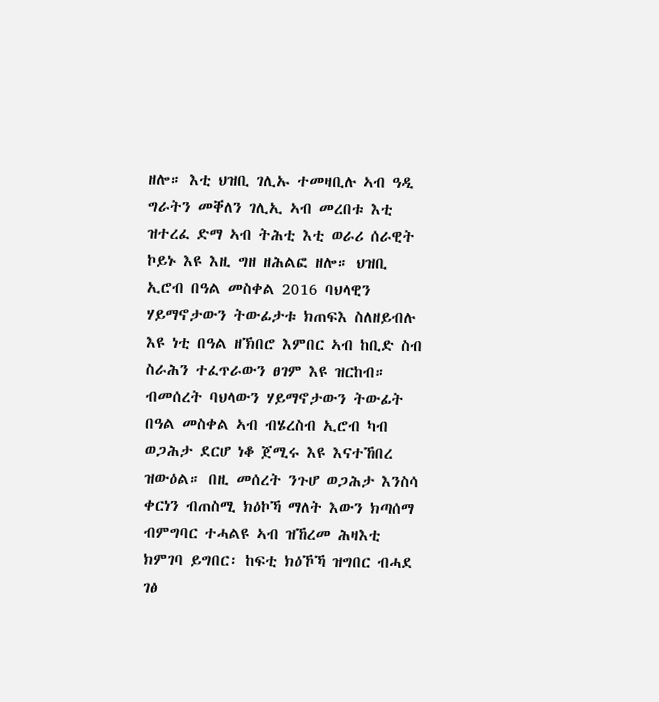ዘሎ። እቲ ህዝቢ ገሊኡ ተመዛቢሉ ኣብ ዓዲ ግራትን መቐለን ገሊኢ ኣብ መረበቱ እቲ ዝተረፈ ድማ ኣብ ትሕቲ እቲ ወራሪ ሰራዊት ኮይኑ እዩ እዚ ግዘ ዘሕልፎ ዘሎ። ህዝቢ ኢሮብ በዓል መስቀል 2016 ባህላዊን ሃይማኖታውን ትውፊታቱ ክጠፍእ ስለዘይብሉ እዩ ነቲ በዓል ዘኽበሮ እምበር ኣብ ከቢድ ስብ ስራሕን ተፈጥራውን ፀገም እዩ ዝርከብ።
ብመሰረት ባህላውን ሃይማኖታውን ትውፊት በዓል መስቀል ኣብ ብሄረስብ ኢሮብ ካብ ወጋሕታ ደርሆ ነቆ ጀሚሩ እዩ እናተኸበረ ዝውዕል። በዚ መሰረት ንጉሆ ወጋሕታ እንስሳ ቀርነን ብጠስሚ ክዕኮኻ ማለት እውን ክጣሰማ ብምግባር ተሓልዩ ኣብ ዝኸረመ ሕዛእቲ ክምገባ ይግበር፡ ከፍቲ ክዕኾኻ ዝግበር ብሓደ ገፅ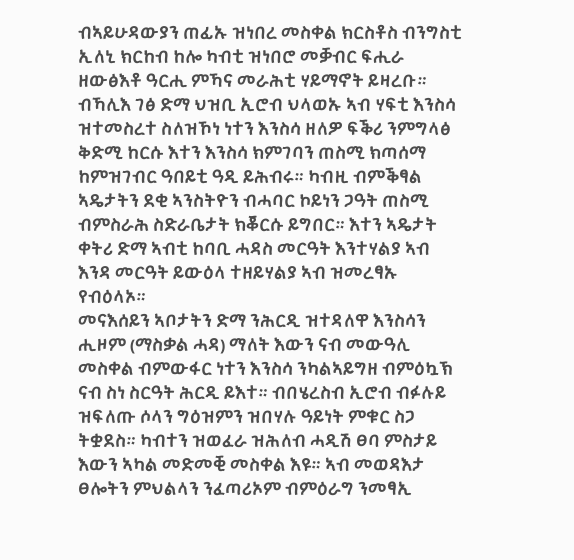ብኣይሁዳውያን ጠፊኡ ዝነበረ መስቀል ክርስቶስ ብንግስቲ ኢለኒ ክርከብ ከሎ ካብቲ ዝነበሮ መቓብር ፍሒራ ዘውፅእቶ ዓርሒ ምኻና መራሕቲ ሃይማኖት ይዛረቡ። ብኻሊእ ገፅ ድማ ህዝቢ ኢሮብ ህላወኡ ኣብ ሃፍቲ እንስሳ ዝተመስረተ ስለዝኾነ ነተን እንስሳ ዘለዎ ፍቕሪ ንምግላፅ ቅድሚ ከርሱ እተን እንስሳ ክምገባን ጠስሚ ክጣሰማ ከምዝገብር ዓበይቲ ዓዲ ይሕብሩ። ካብዚ ብምቕፃል ኣዴታትን ደቂ ኣንስትዮን ብሓባር ኮይነን ጋዓት ጠስሚ ብምስራሕ ስድራቤታት ክቖርሱ ይግበር። እተን ኣዴታት ቀትሪ ድማ ኣብቲ ከባቢ ሓዳስ መርዓት እንተሃልያ ኣብ እንዳ መርዓት ይውዕላ ተዘይሃልያ ኣብ ዝመረፃኡ የብዕላኦ።
መናእሰይን ኣቦታትን ድማ ንሕርዲ ዝተዳለዋ እንስሳን ሒዞም (ማስቃል ሓዳ) ማለት እውን ናብ መውዓሊ መስቀል ብምውፋር ነተን እንስሳ ንካልኣይግዘ ብምዕኳኽ ናብ ስነ ስርዓት ሕርዲ ይእተ። ብበሄረስብ ኢሮብ ብፉሉይ ዝፍለጡ ሶላን ግዕዝምን ዝበሃሉ ዓይነት ምቁር ስጋ ትቋደስ። ካብተን ዝወፈራ ዝሕለብ ሓዲሽ ፀባ ምስታይ እውን ኣካል መድመቒ መስቀል እዩ። ኣብ መወዳእታ ፀሎትን ምህልላን ንፈጣሪኦም ብምዕራግ ንመፃኢ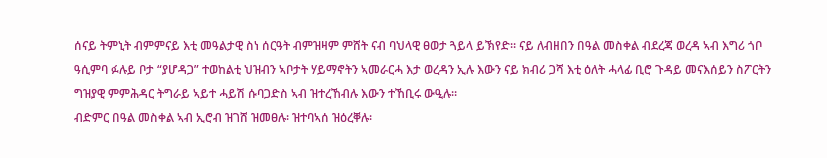ሰናይ ትምኒት ብምምናይ እቲ መዓልታዊ ስነ ሰርዓት ብምዝዛም ምሸት ናብ ባህላዊ ፀወታ ጓይላ ይኽየድ። ናይ ለብዘበን በዓል መስቀል ብደረጃ ወረዳ ኣብ እግሪ ጎቦ ዓሲምባ ፉሉይ ቦታ “ያሆዳጋ” ተወከልቲ ህዝብን ኣቦታት ሃይማኖትን ኣመራርሓ እታ ወረዳን ኢሉ እውን ናይ ክብሪ ጋሻ እቲ ዕለት ሓላፊ ቢሮ ጉዳይ መናእሰይን ስፖርትን ግዝያዊ ምምሕዳር ትግራይ ኣይተ ሓይሽ ሱባጋድስ ኣብ ዝተረኸብሉ እውን ተኸቢሩ ውዒሉ።
ብድምር በዓል መስቀል ኣብ ኢሮብ ዝገሸ ዝመፀሉ፡ ዝተባኣሰ ዝዕረቐሉ፡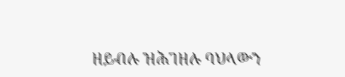ዘይብሉ ዝሕገዘሉ ባህላውን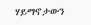ሃይማኖታውን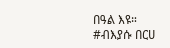በዓል እዩ።
#ብእያሱ በርሀ